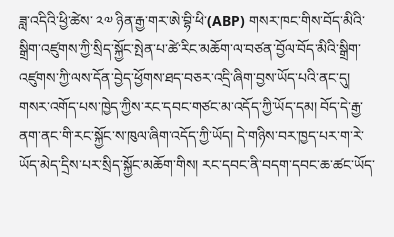ཟླ་འདིའི་ཕྱི་ཚེས་ ༢༧ ཉིན་རྒྱ་གར་ཨེ་བྷི་ཕི་(ABP) གསར་ཁང་གིས་བོད་མིའི་སྒྲིག་འཛུགས་ཀྱི་སྲིད་སྐྱོང་སྤེན་པ་ཚེ་རིང་མཆོག་ལ་བཙན་བྱོལ་བོད་མིའི་སྒྲིག་འཛུགས་ཀྱི་ལས་དོན་བྱེད་ཕྱོགས་ཐད་བཅར་འདྲི་ཞིག་བྱས་ཡོད་པའི་ནང་དུ། གསར་འགོད་པས་ཁྱེད་ཀྱིས་རང་དབང་གཙང་མ་འདོད་ཀྱི་ཡོད་དམ། བོད་དེ་རྒྱ་ནག་ནང་གི་རང་སྐྱོང་ས་ཁུལ་ཞིག་འདོད་ཀྱི་ཡོད། དེ་གཉིས་བར་ཁྱད་པར་ག་རེ་ཡོད་མེད་དྲིས་པར་སྲིད་སྐྱོང་མཆོག་གིས། རང་དབང་ནི་བདག་དབང་ཆ་ཚང་ཡོད་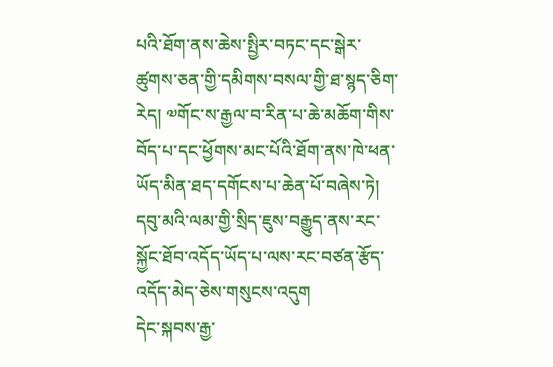པའི་ཐོག་ནས་ཆེས་སྤྱིར་བཏང་དང་སྒེར་ཚུགས་ཅན་གྱི་དམིགས་བསལ་གྱི་ཐ་སྙད་ཅིག་རེད། ༧གོང་ས་རྒྱལ་བ་རིན་པ་ཆེ་མཆོག་གིས་བོད་པ་དང་ཕྱོགས་མང་པོའི་ཐོག་ནས་ཁེ་ཕན་ཡོད་མིན་ཐད་དགོངས་པ་ཆེན་པོ་བཞེས་ཏེ། དབུ་མའི་ལམ་གྱི་སྲིད་ཇུས་བརྒྱུད་ནས་རང་སྐྱོང་ཐོབ་འདོད་ཡོད་པ་ལས་རང་བཙན་རྩོད་འདོད་མེད་ཅེས་གསུངས་འདུག
དེང་སྐབས་རྒྱ་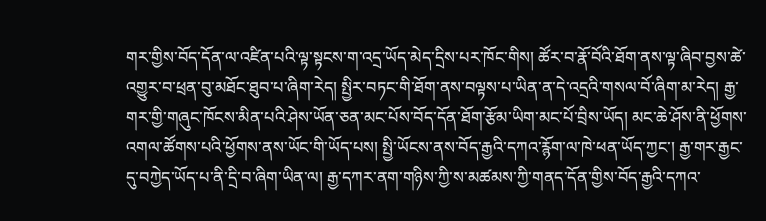གར་གྱིས་བོད་དོན་ལ་འཛིན་པའི་ལྟ་སྟངས་ག་འདྲ་ཡོད་མེད་དྲིས་པར་ཁོང་གིས། ཚོར་བ་རྣོ་བོའི་ཐོག་ནས་ལྟ་ཞིབ་བྱས་ཚེ་འགྱུར་བ་ཕྲན་བུ་མཐོང་ཐུབ་པ་ཞིག་རེད། སྤྱིར་བཏང་གི་ཐོག་ནས་བལྟས་པ་ཡིན་ན་དེ་འདྲའི་གསལ་བོ་ཞིག་མ་རེད། རྒྱ་གར་གྱི་གཞུང་ཁོངས་མིན་པའི་ཤེས་ཡོན་ཅན་མང་པོས་བོད་དོན་ཐོག་རྩོམ་ཡིག་མང་པོ་བྲིས་ཡོད། མང་ཆེ་ཤོས་ནི་ཕྱོགས་འགལ་ཚོགས་པའི་ཕྱོགས་ནས་ཡོང་གི་ཡོད་པས། སྤྱི་ཡོངས་ནས་བོད་རྒྱའི་དཀའ་རྙོག་ལ་ཁེ་ཕན་ཡོད་ཀྱང་། རྒྱ་གར་རྒྱང་དུ་བཀྱེད་ཡོད་པ་ནི་དྲི་བ་ཞིག་ཡིན་ལ། རྒྱ་དཀར་ནག་གཉིས་ཀྱི་ས་མཚམས་ཀྱི་གནད་དོན་གྱིས་བོད་རྒྱའི་དཀའ་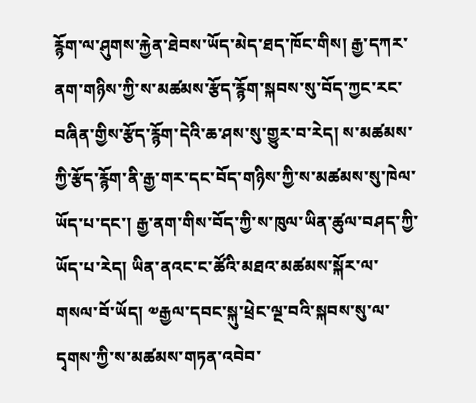རྙོག་ལ་ཤུགས་རྐྱེན་ཐེབས་ཡོད་མེད་ཐད་ཁོང་གིས། རྒྱ་དཀར་ནག་གཉིས་ཀྱི་ས་མཚམས་རྩོད་རྙོག་སྐབས་སུ་བོད་ཀྱང་རང་བཞིན་གྱིས་རྩོད་རྙོག་དེའི་ཆ་ཤས་སུ་གྱུར་བ་རེད། ས་མཚམས་ཀྱི་རྩོད་རྙོག་ནི་རྒྱ་གར་དང་བོད་གཉིས་ཀྱི་ས་མཚམས་སུ་ཁེལ་ཡོད་པ་དང་། རྒྱ་ནག་གིས་བོད་ཀྱི་ས་ཁུལ་ཡིན་ཚུལ་བཤད་ཀྱི་ཡོད་པ་རེད། ཡིན་ནའང་ང་ཚོའི་མཐའ་མཚམས་སྐོར་ལ་གསལ་བོ་ཡོད། ༧རྒྱལ་དབང་སྐུ་ཕྲེང་ལྔ་བའི་སྐབས་སུ་ལ་དྭགས་ཀྱི་ས་མཚམས་གཏན་འབེབ་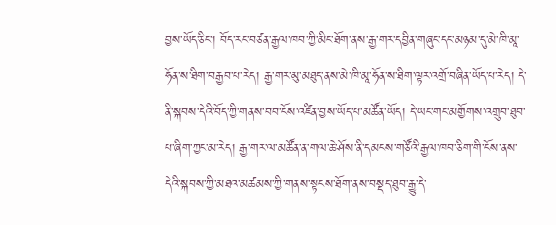བྱས་ཡོད་ཅིང་། བོད་རང་བཙན་རྒྱལ་ཁབ་ཀྱི་མིང་ཐོག་ནས་རྒྱ་གར་དབྱིན་གཞུང་དང་མཉམ་དུ་མེ་ཁི་མཱ་ཧོན་ས་ཐིག་བརྒྱབ་པ་རེད། རྒྱ་གར་མུ་མཐུད་ནས་མེ་ཁི་མཱ་ཧོན་ས་ཐིག་ལྟར་འགྲོ་བཞིན་ཡོད་པ་རེད། དེ་ནི་སྐབས་དེའི་བོད་ཀྱི་གནས་བབ་ངོས་འཛིན་བྱས་ཡོད་པ་མཚོན་ཡོད། དེ་ཡང་གང་མགྱོགས་འགྲུབ་ཐུབ་པ་ཞིག་ཀྱང་མ་རེད། རྒྱ་གར་ལ་མཚོན་ན་གལ་ཆེ་ཤོས་ནི་དམངས་གཙོའི་རྒྱལ་ཁབ་ཅིག་གི་ངོས་ནས་དེའི་སྐབས་ཀྱི་མཐའ་མཚམས་ཀྱི་གནས་སྟངས་ཐོག་ནས་བསྡད་ཐུབ་རྒྱུ་དེ་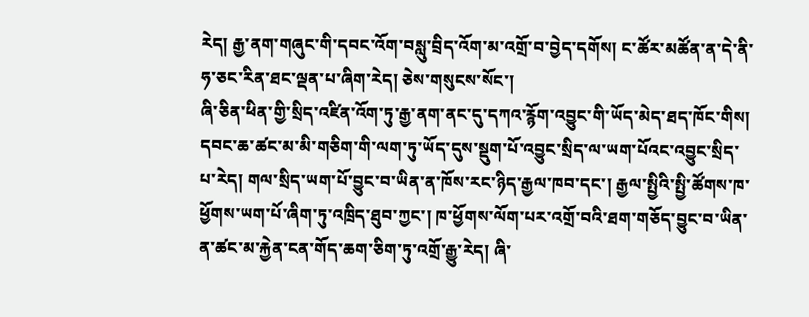རེད། རྒྱ་ནག་གཞུང་གི་དབང་འོག་བསླུ་བྲིད་འོག་མ་འགྲོ་བ་བྱེད་དགོས། ང་ཚོར་མཚོན་ན་དེ་ནི་ཧ་ཅང་རིན་ཐང་ལྡན་པ་ཞིག་རེད། ཅེས་གསུངས་སོང་།
ཞི་ཅིན་ཕིན་གྱི་སྲིད་འཛིན་འོག་ཏུ་རྒྱ་ནག་ནང་དུ་དཀའ་རྙོག་འབྱུང་གི་ཡོད་མེད་ཐད་ཁོང་གིས། དབང་ཆ་ཚང་མ་མི་གཅིག་གི་ལག་ཏུ་ཡོད་དུས་སྡུག་པོ་འབྱུང་སྲིད་ལ་ཡག་པོའང་འབྱུང་སྲིད་པ་རེད། གལ་སྲིད་ཡག་པོ་བྱུང་བ་ཡིན་ན་ཁོས་རང་ཉིད་རྒྱལ་ཁབ་དང་། རྒྱལ་སྤྱིའི་སྤྱི་ཚོགས་ཁ་ཕྱོགས་ཡག་པོ་ཞིག་ཏུ་འཁྲིད་ཐུབ་ཀྱང་། ཁ་ཕྱོགས་ལོག་པར་འགྲོ་བའི་ཐག་གཅོད་བྱུང་བ་ཡིན་ན་ཚང་མ་རྐྱེན་ངན་གོད་ཆག་ཅིག་ཏུ་འགྲོ་རྒྱུ་རེད། ཞི་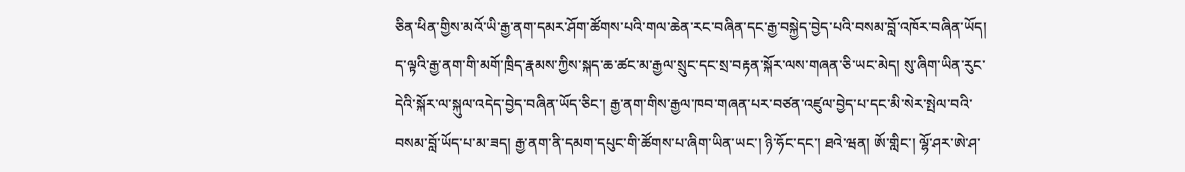ཅིན་ཕིན་གྱིས་མའོ་ཡི་རྒྱ་ནག་དམར་ཤོག་ཚོགས་པའི་གལ་ཆེན་རང་བཞིན་དང་རྒྱ་བསྐྱེད་བྱེད་པའི་བསམ་བློ་འཁོར་བཞིན་ཡོད། ད་ལྟའི་རྒྱ་ནག་གི་མགོ་ཁྲིད་རྣམས་ཀྱིས་སྐད་ཆ་ཚང་མ་རྒྱལ་སྲུང་དང་སྲ་བརྟན་སྐོར་ལས་གཞན་ཅི་ཡང་མེད། སུ་ཞིག་ཡིན་རུང་དེའི་སྐོར་ལ་སྐུལ་འདེད་བྱེད་བཞིན་ཡོད་ཅིང་། རྒྱ་ནག་གིས་རྒྱལ་ཁབ་གཞན་པར་བཙན་འཛུལ་བྱེད་པ་དང་མི་སེར་སྤེལ་བའི་བསམ་བློ་ཡོད་པ་མ་ཟད། རྒྱ་ནག་ནི་དམག་དཔུང་གི་ཚོགས་པ་ཞིག་ཡིན་ཡང་། ཉི་ཧོང་དང་། ཐའེ་ཝན། ཨོ་གླིང་། ལྷོ་ཤར་ཨེ་ཤ་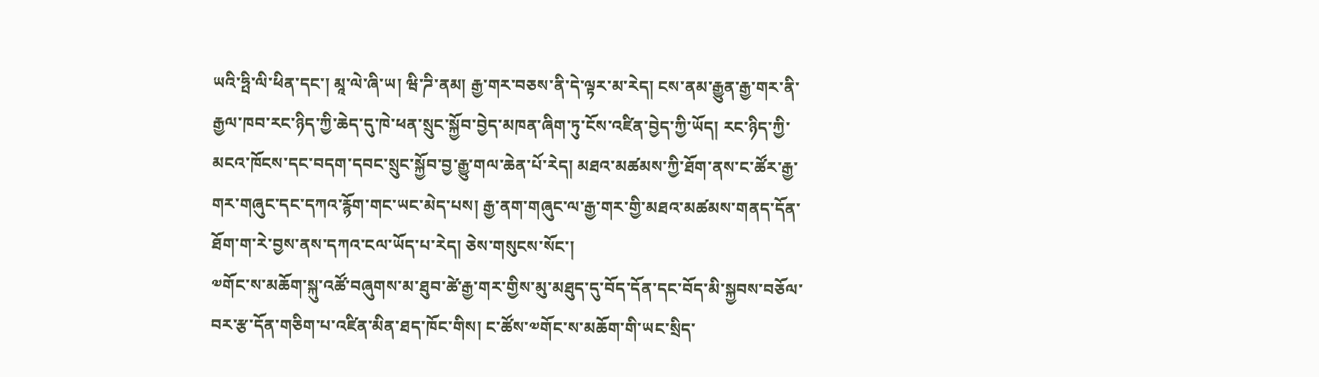ཡའི་ཧྤི་ལི་ཕིན་དང་། མཱ་ལེ་ཞི་ཡ། ཝི་ཌི་ནམ། རྒྱ་གར་བཅས་ནི་དེ་ལྟར་མ་རེད། ངས་ནམ་རྒྱུན་རྒྱ་གར་ནི་རྒྱལ་ཁབ་རང་ཉིད་ཀྱི་ཆེད་དུ་ཁེ་ཕན་སྲུང་སྐྱོབ་བྱེད་མཁན་ཞིག་ཏུ་ངོས་འཛིན་བྱེད་ཀྱི་ཡོད། རང་ཉིད་ཀྱི་མངའ་ཁོངས་དང་བདག་དབང་སྲུང་སྐྱོབ་བྱ་རྒྱུ་གལ་ཆེན་པོ་རེད། མཐའ་མཚམས་ཀྱི་ཐོག་ནས་ང་ཚོར་རྒྱ་གར་གཞུང་དང་དཀའ་རྙོག་གང་ཡང་མེད་པས། རྒྱ་ནག་གཞུང་ལ་རྒྱ་གར་གྱི་མཐའ་མཚམས་གནད་དོན་ཐོག་ག་རེ་བྱས་ནས་དཀའ་ངལ་ཡོད་པ་རེད། ཅེས་གསུངས་སོང་།
༧གོང་ས་མཆོག་སྐུ་འཚོ་བཞུགས་མ་ཐུབ་ཚེ་རྒྱ་གར་གྱིས་མུ་མཐུད་དུ་བོད་དོན་དང་བོད་མི་སྐྱབས་བཅོལ་བར་རྩ་དོན་གཅིག་པ་འཛིན་མིན་ཐད་ཁོང་གིས། ང་ཚོས་༧གོང་ས་མཆོག་གི་ཡང་སྲིད་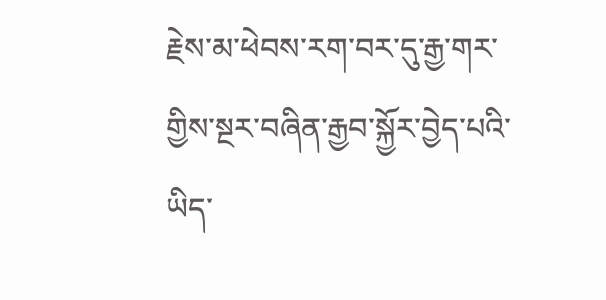རྗེས་མ་ཕེབས་རག་བར་དུ་རྒྱ་གར་གྱིས་སྔར་བཞིན་རྒྱབ་སྐྱོར་བྱེད་པའི་ཡིད་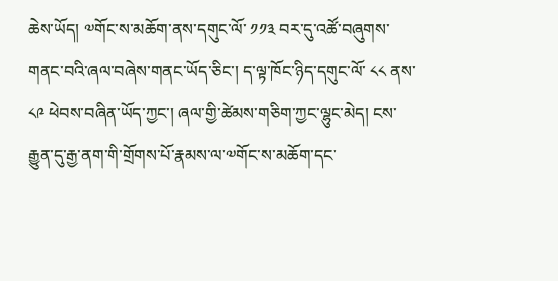ཆེས་ཡོད། ༧གོང་ས་མཆོག་ནས་དགུང་ལོ་ ༡༡༣ བར་དུ་འཚོ་བཞུགས་གནང་བའི་ཞལ་བཞེས་གནང་ཡོད་ཅིང་། ད་ལྟ་ཁོང་ཉིད་དགུང་ལོ་ ༨༨ ནས་ ༨༩ ཕེབས་བཞིན་ཡོད་ཀྱང་། ཞལ་གྱི་ཚེམས་གཅིག་ཀྱང་ལྷུང་མེད། ངས་རྒྱུན་དུ་རྒྱ་ནག་གི་གྲོགས་པོ་རྣམས་ལ་༧གོང་ས་མཆོག་དང་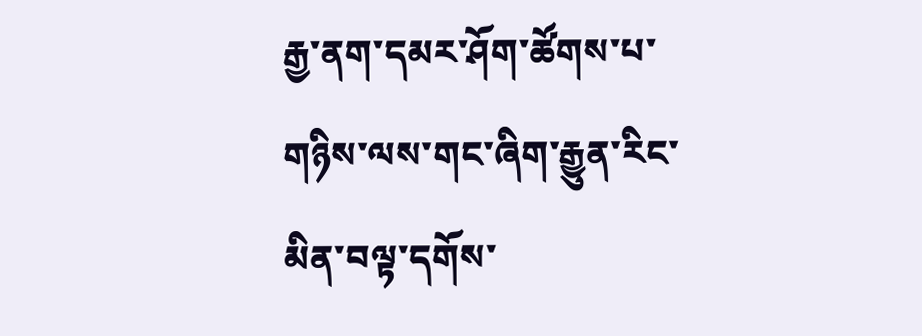རྒྱ་ནག་དམར་ཤོག་ཚོགས་པ་གཉིས་ལས་གང་ཞིག་རྒྱུན་རིང་མིན་བལྟ་དགོས་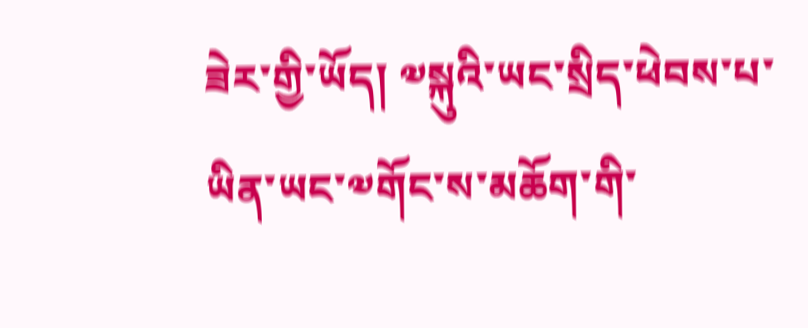ཟེར་གྱི་ཡོད། ༧སྐུའི་ཡང་སྲིད་ཕེབས་པ་ཡིན་ཡང་༧གོང་ས་མཆོག་གི་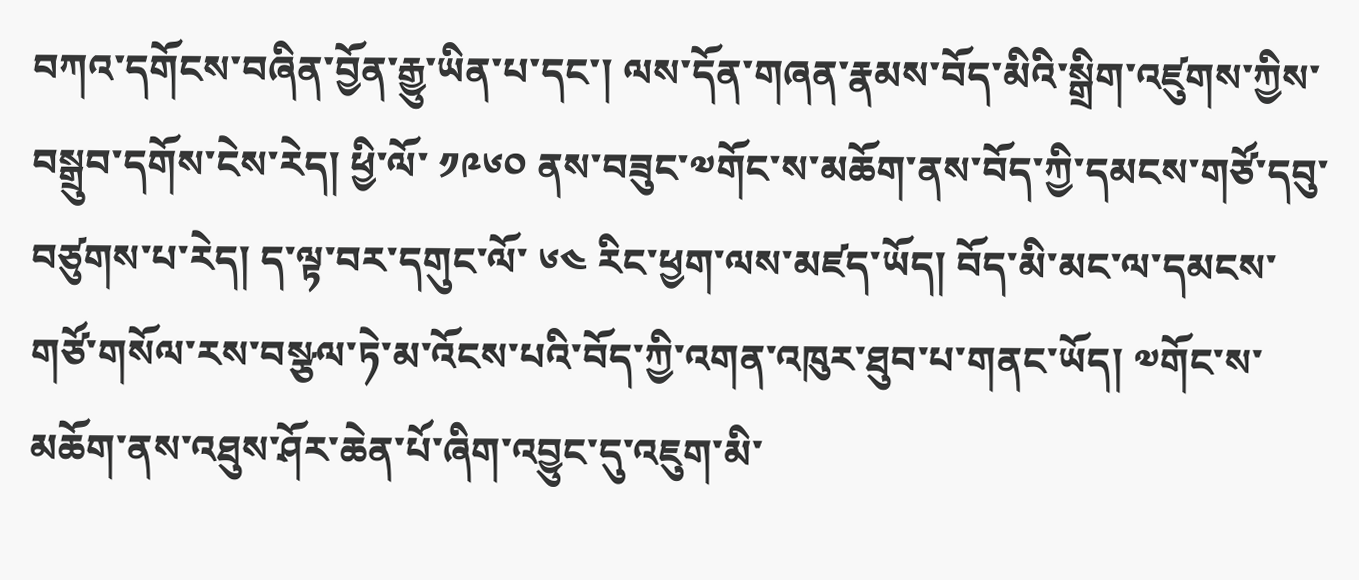བཀའ་དགོངས་བཞིན་བྱོན་རྒྱུ་ཡིན་པ་དང་། ལས་དོན་གཞན་རྣམས་བོད་མིའི་སྒྲིག་འཛུགས་ཀྱིས་བསྒྲུབ་དགོས་ངེས་རེད། ཕྱི་ལོ་ ༡༩༦༠ ནས་བཟུང་༧གོང་ས་མཆོག་ནས་བོད་ཀྱི་དམངས་གཙོ་དབུ་བཙུགས་པ་རེད། ད་ལྟ་བར་དགུང་ལོ་ ༦༤ རིང་ཕྱག་ལས་མཛད་ཡོད། བོད་མི་མང་ལ་དམངས་གཙོ་གསོལ་རས་བསྩལ་ཏེ་མ་འོངས་པའི་བོད་ཀྱི་འགན་འཁུར་ཐུབ་པ་གནང་ཡོད། ༧གོང་ས་མཆོག་ནས་འཐུས་ཤོར་ཆེན་པོ་ཞིག་འབྱུང་དུ་འཇུག་མི་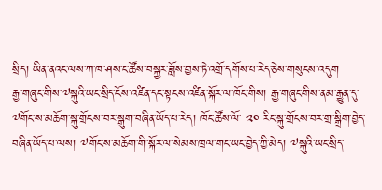སྲིད། ཡིན་ནའང་ལས་ཀ་ཁ་ཤས་ང་ཚོས་བསྐྱར་ཟློས་བྱས་ཏེ་འགྲོ་དགོས་པ་རེད་ཅེས་གསུངས་འདུག
རྒྱ་གཞུང་གིས་༧སྐུའི་ཡང་སྲིད་ངོས་འཛིན་དང་སྟངས་འཛིན་སྐོར་ལ་ཁོང་གིས། རྒྱ་གཞུང་གིས་ནམ་རྒྱུན་དུ་༧གོང་ས་མཆོག་སྐུ་གྲོངས་བར་སྒུག་བཞིན་ཡོད་པ་རེད། ཁོང་ཚོས་ལོ་ ༢༠ རིང་སྐུ་གྲོངས་བར་གྲ་སྒྲིག་བྱེད་བཞིན་ཡོད་པ་ལས། ༧གོང་ས་མཆོག་གི་སྐོར་ལ་སེམས་ཁྲལ་གང་ཡང་བྱེད་ཀྱི་མེད། ༧སྐུའི་ཡང་སྲིད་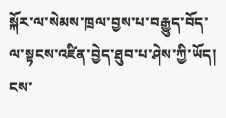སྐོར་ལ་སེམས་ཁྲལ་བྱས་པ་བརྒྱུད་བོད་ལ་སྟངས་འཛིན་བྱེད་ཐུབ་པ་ཤེས་ཀྱི་ཡོད། ངས་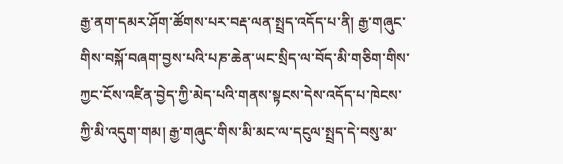རྒྱ་ནག་དམར་ཤོག་ཚོགས་པར་བརྡ་ལན་སྤྲད་འདོད་པ་ནི། རྒྱ་གཞུང་གིས་བསྐོ་བཞག་བྱས་པའི་པཎ་ཆེན་ཡང་སྲིད་ལ་བོད་མི་གཅིག་གིས་ཀྱང་ངོས་འཛིན་བྱེད་ཀྱི་མེད་པའི་གནས་སྟངས་དེས་འདོད་པ་ཁེངས་ཀྱི་མི་འདུག་གམ། རྒྱ་གཞུང་གིས་མི་མང་ལ་དངུལ་སྤྲད་དེ་བསུ་མ་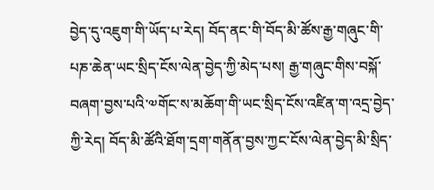བྱེད་དུ་འཇུག་གི་ཡོད་པ་རེད། བོད་ནང་གི་བོད་མི་ཚོས་རྒྱ་གཞུང་གི་པཎ་ཆེན་ཡང་སྲིད་ངོས་ལེན་བྱེད་ཀྱི་མེད་པས། རྒྱ་གཞུང་གིས་བསྐོ་བཞག་བྱས་པའི་༧གོང་ས་མཆོག་གི་ཡང་སྲིད་ངོས་འཛིན་ག་འདྲ་བྱེད་ཀྱི་རེད། བོད་མི་ཚོའི་ཐོག་དྲག་གནོན་བྱས་ཀྱང་ངོས་ལེན་བྱེད་མི་སྲིད་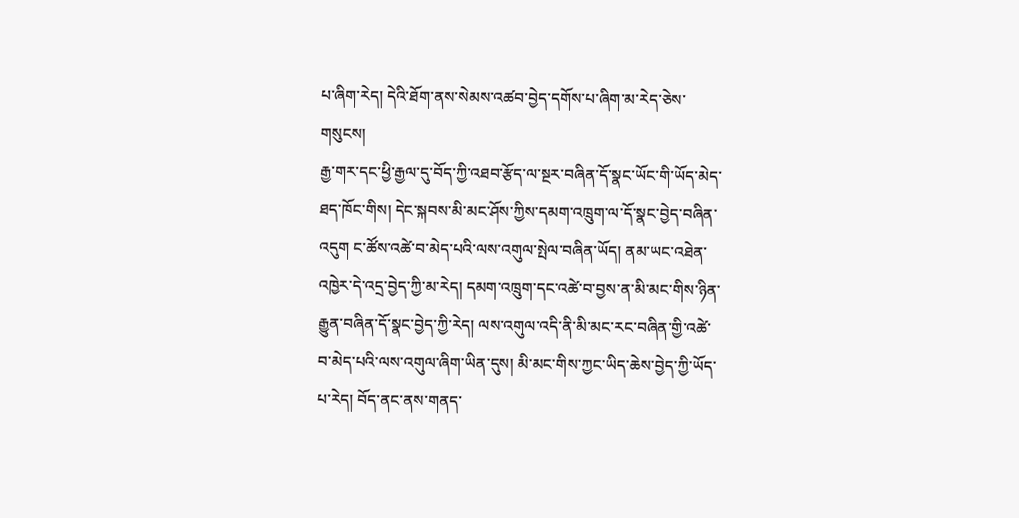པ་ཞིག་རེད། དེའི་ཐོག་ནས་སེམས་འཚབ་བྱེད་དགོས་པ་ཞིག་མ་རེད་ཅེས་གསུངས།
རྒྱ་གར་དང་ཕྱི་རྒྱལ་དུ་བོད་ཀྱི་འཐབ་རྩོད་ལ་སྔར་བཞིན་དོ་སྣང་ཡོང་གི་ཡོད་མེད་ཐད་ཁོང་གིས། དེང་སྐབས་མི་མང་ཤོས་ཀྱིས་དམག་འཁྲུག་ལ་དོ་སྣང་བྱེད་བཞིན་འདུག ང་ཚོས་འཚེ་བ་མེད་པའི་ལས་འགུལ་སྤེལ་བཞིན་ཡོད། ནམ་ཡང་འཐེན་འཁྱེར་དེ་འདྲ་བྱེད་ཀྱི་མ་རེད། དམག་འཁྲུག་དང་འཚེ་བ་བྱས་ན་མི་མང་གིས་ཉིན་རྒྱུན་བཞིན་དོ་སྣང་བྱེད་ཀྱི་རེད། ལས་འགུལ་འདི་ནི་མི་མང་རང་བཞིན་གྱི་འཚེ་བ་མེད་པའི་ལས་འགུལ་ཞིག་ཡིན་དུས། མི་མང་གིས་ཀྱང་ཡིད་ཆེས་བྱེད་ཀྱི་ཡོད་པ་རེད། བོད་ནང་ནས་གནད་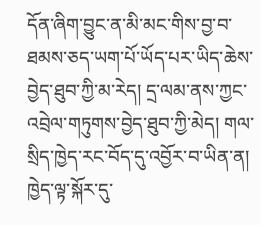དོན་ཞིག་བྱུང་ན་མི་མང་གིས་བྱ་བ་ཐམས་ཅད་ཡག་པོ་ཡོད་པར་ཡིད་ཆེས་བྱེད་ཐུབ་ཀྱི་མ་རེད། དྲ་ལམ་ནས་ཀྱང་འབྲེལ་གཏུགས་བྱེད་ཐུབ་ཀྱི་མེད། གལ་སྲིད་ཁྱེད་རང་བོད་དུ་འབྱོར་བ་ཡིན་ན། ཁྱེད་ལྟ་སྐོར་དུ་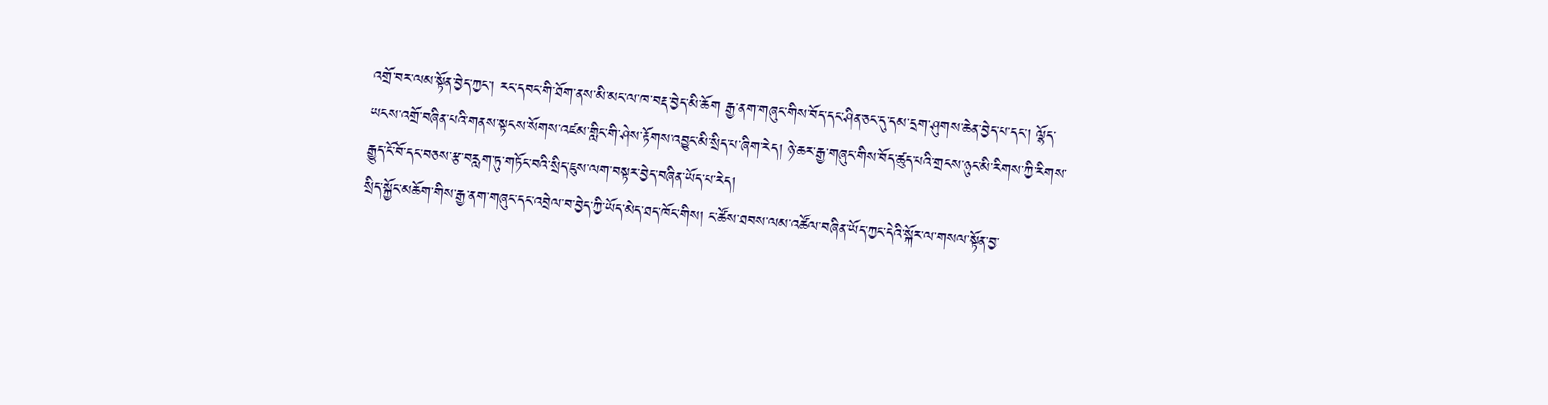འགྲོ་བར་ལམ་སྟོན་བྱེད་ཀྱང་། རང་དབང་གི་ཐོག་ནས་མི་མང་ལ་ཁ་བརྡ་བྱེད་མི་ཆོག རྒྱ་ནག་གཞུང་གིས་བོད་དང་ཤིན་ཅང་དུ་དམ་དྲག་ཤུགས་ཆེན་བྱེད་པ་དང་། ལྷོད་ཡངས་འགྲོ་བཞིན་པའི་གནས་སྟངས་སོགས་འཛམ་གླིང་གི་ཤེས་རྟོགས་འབྱུང་མི་སྲིད་པ་ཞིག་རེད། ཉེ་ཆར་རྒྱ་གཞུང་གིས་བོད་ཚུད་པའི་གྲངས་ཉུང་མི་རིགས་ཀྱི་རིགས་རྒྱུད་ངོ་བོ་དང་བཅས་རྩ་བརླག་ཏུ་གཏོང་བའི་སྲིད་ཇུས་ལག་བསྟར་བྱེད་བཞིན་ཡོད་པ་རེད།
སྲིད་སྐྱོང་མཆོག་གིས་རྒྱ་ནག་གཞུང་དང་འབྲེལ་བ་བྱེད་ཀྱི་ཡོད་མེད་ཐད་ཁོང་གིས། ང་ཚོས་ཐབས་ལམ་འཚོལ་བཞིན་ཡོད་ཀྱང་དེའི་སྐོར་ལ་གསལ་སྟོན་བྱ་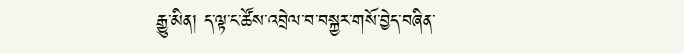རྒྱུ་མིན། ད་ལྟ་ང་ཚོས་འབྲེལ་བ་བསྐྱར་གསོ་བྱེད་བཞིན་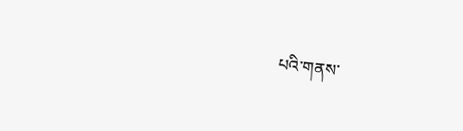པའི་གནས་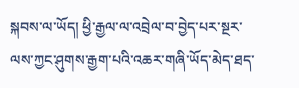སྐབས་ལ་ཡོད། ཕྱི་རྒྱལ་ལ་འབྲེལ་བ་བྱེད་པར་སྔར་ལས་ཀྱང་ཤུགས་རྒྱག་པའི་འཆར་གཞི་ཡོད་མེད་ཐད་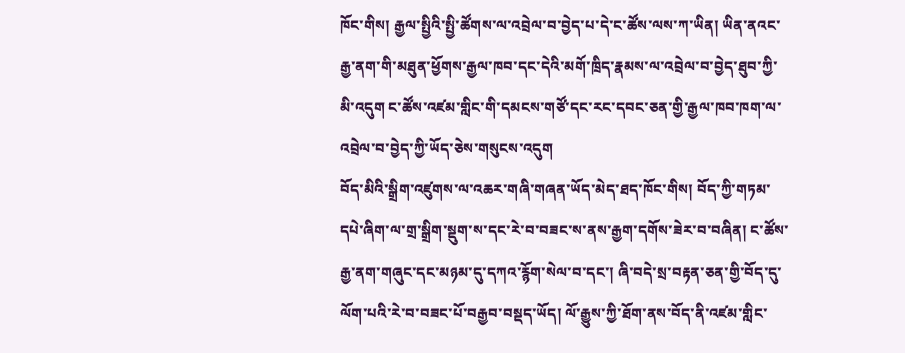ཁོང་གིས། རྒྱལ་སྤྱིའི་སྤྱི་ཚོགས་ལ་འབྲེལ་བ་བྱེད་པ་དེ་ང་ཚོས་ལས་ཀ་ཡིན། ཡིན་ནའང་རྒྱ་ནག་གི་མཐུན་ཕྱོགས་རྒྱལ་ཁབ་དང་དེའི་མགོ་ཁྲིད་རྣམས་ལ་འབྲེལ་བ་བྱེད་ཐུབ་ཀྱི་མི་འདུག ང་ཚོས་འཛམ་གླིང་གི་དམངས་གཙོ་དང་རང་དབང་ཅན་གྱི་རྒྱལ་ཁབ་ཁག་ལ་འབྲེལ་བ་བྱེད་ཀྱི་ཡོད་ཅེས་གསུངས་འདུག
བོད་མིའི་སྒྲིག་འཛུགས་ལ་འཆར་གཞི་གཞན་ཡོད་མེད་ཐད་ཁོང་གིས། བོད་ཀྱི་གཏམ་དཔེ་ཞིག་ལ་གྲ་སྒྲིག་སྡུག་ས་དང་རེ་བ་བཟང་ས་ནས་རྒྱག་དགོས་ཟེར་བ་བཞིན། ང་ཚོས་རྒྱ་ནག་གཞུང་དང་མཉམ་དུ་དཀའ་རྙོག་སེལ་བ་དང་། ཞི་བདེ་སྲ་བརྟན་ཅན་གྱི་བོད་དུ་ལོག་པའི་རེ་བ་བཟང་པོ་བརྒྱབ་བསྡད་ཡོད། ལོ་རྒྱུས་ཀྱི་ཐོག་ནས་བོད་ནི་འཛམ་གླིང་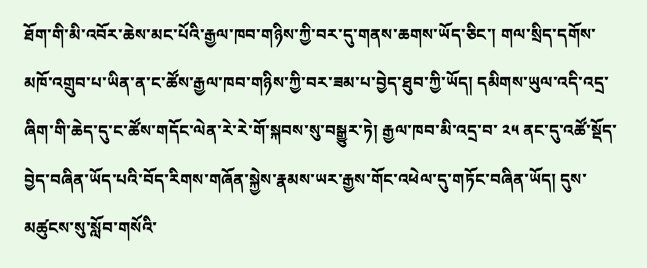ཐོག་གི་མི་འབོར་ཆེས་མང་པོའི་རྒྱལ་ཁབ་གཉིས་ཀྱི་བར་དུ་གནས་ཆགས་ཡོད་ཅིང་། གལ་སྲིད་དགོས་མཁོ་འགྲུབ་པ་ཡིན་ན་ང་ཚོས་རྒྱལ་ཁབ་གཉིས་ཀྱི་བར་ཟམ་པ་བྱེད་ཐུབ་ཀྱི་ཡོད། དམིགས་ཡུལ་འདི་འདྲ་ཞིག་གི་ཆེད་དུ་ང་ཚོས་གདོང་ལེན་རེ་རེ་གོ་སྐབས་སུ་བསྒྱུར་ཏེ། རྒྱལ་ཁབ་མི་འདྲ་བ་ ༢༥ ནང་དུ་འཚོ་སྡོད་བྱེད་བཞིན་ཡོད་པའི་བོད་རིགས་གཞོན་སྐྱེས་རྣམས་ཡར་རྒྱས་གོང་འཕེལ་དུ་གཏོང་བཞིན་ཡོད། དུས་མཚུངས་སུ་སློབ་གསོའི་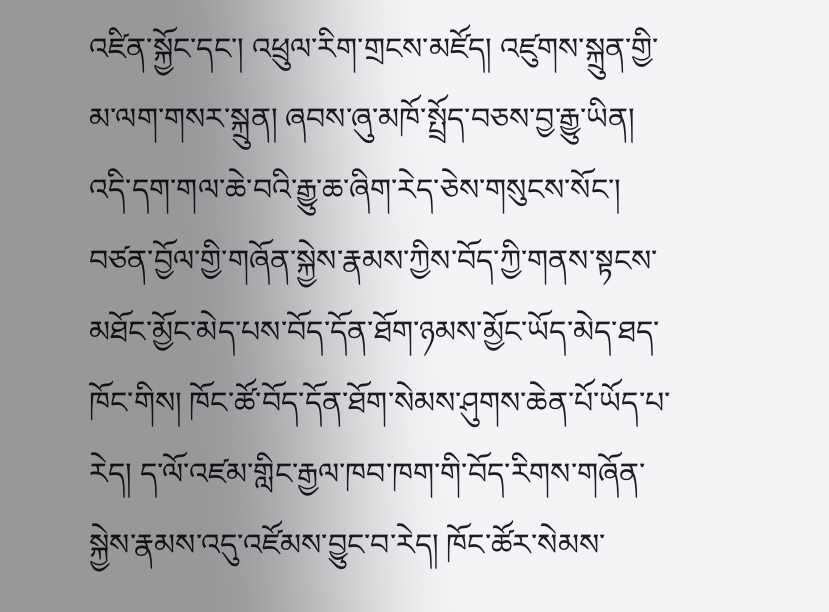འཛིན་སྐྱོང་དང་། འཕྲུལ་རིག་གྲངས་མཛོད། འཛུགས་སྐྲུན་གྱི་མ་ལག་གསར་སྐྲུན། ཞབས་ཞུ་མཁོ་སྤྲོད་བཅས་བྱ་རྒྱུ་ཡིན། འདི་དག་གལ་ཆེ་བའི་རྒྱུ་ཆ་ཞིག་རེད་ཅེས་གསུངས་སོང་།
བཙན་བྱོལ་གྱི་གཞོན་སྐྱེས་རྣམས་ཀྱིས་བོད་ཀྱི་གནས་སྟངས་མཐོང་མྱོང་མེད་པས་བོད་དོན་ཐོག་ཉམས་མྱོང་ཡོད་མེད་ཐད་ཁོང་གིས། ཁོང་ཚོ་བོད་དོན་ཐོག་སེམས་ཤུགས་ཆེན་པོ་ཡོད་པ་རེད། ད་ལོ་འཛམ་གླིང་རྒྱལ་ཁབ་ཁག་གི་བོད་རིགས་གཞོན་སྐྱེས་རྣམས་འདུ་འཛོམས་བྱུང་བ་རེད། ཁོང་ཚོར་སེམས་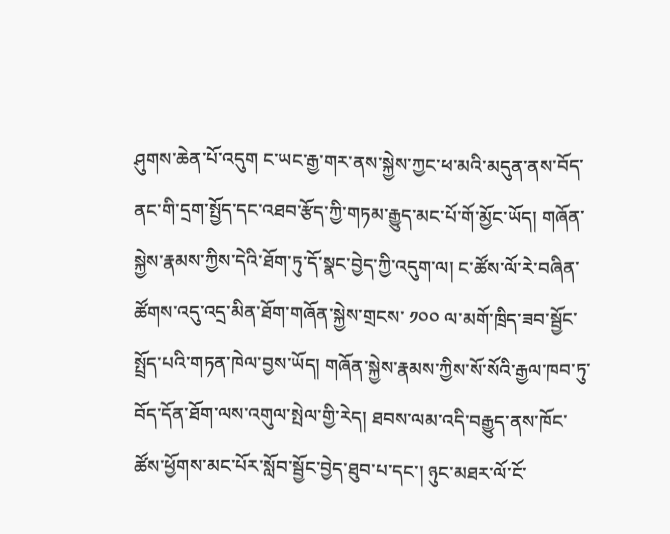ཤུགས་ཆེན་པོ་འདུག ང་ཡང་རྒྱ་གར་ནས་སྐྱེས་ཀྱང་ཕ་མའི་མདུན་ནས་བོད་ནང་གི་དྲག་སྤྱོད་དང་འཐབ་རྩོད་ཀྱི་གཏམ་རྒྱུད་མང་པོ་གོ་མྱོང་ཡོད། གཞོན་སྐྱེས་རྣམས་ཀྱིས་དེའི་ཐོག་ཏུ་དོ་སྣང་བྱེད་ཀྱི་འདུག་ལ། ང་ཚོས་ལོ་རེ་བཞིན་ཚོགས་འདུ་འདྲ་མིན་ཐོག་གཞོན་སྐྱེས་གྲངས་ ༡༠༠ ལ་མགོ་ཁྲིད་ཟབ་སྦྱོང་སྤྲོད་པའི་གཏན་ཁེལ་བྱས་ཡོད། གཞོན་སྐྱེས་རྣམས་ཀྱིས་སོ་སོའི་རྒྱལ་ཁབ་ཏུ་བོད་དོན་ཐོག་ལས་འགུལ་སྤེལ་གྱི་རེད། ཐབས་ལམ་འདི་བརྒྱུད་ནས་ཁོང་ཚོས་ཕྱོགས་མང་པོར་སློབ་སྦྱོང་བྱེད་ཐུབ་པ་དང་། ཉུང་མཐར་ལོ་ངོ་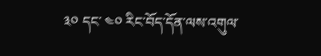༣༠ དང་ ༤༠ རིང་བོད་དོན་ལས་འགུལ་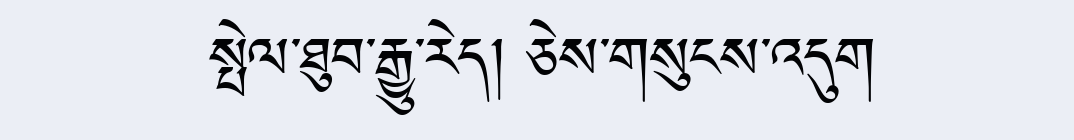སྤེལ་ཐུབ་རྒྱུ་རེད། ཅེས་གསུངས་འདུག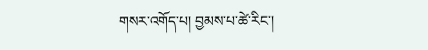གསར་འགོད་པ། བྱམས་པ་ཚེ་རིང་།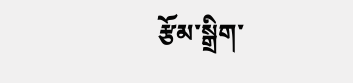རྩོམ་སྒྲིག་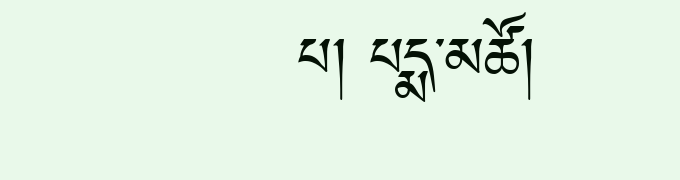པ། པདྨ་མཚོ།